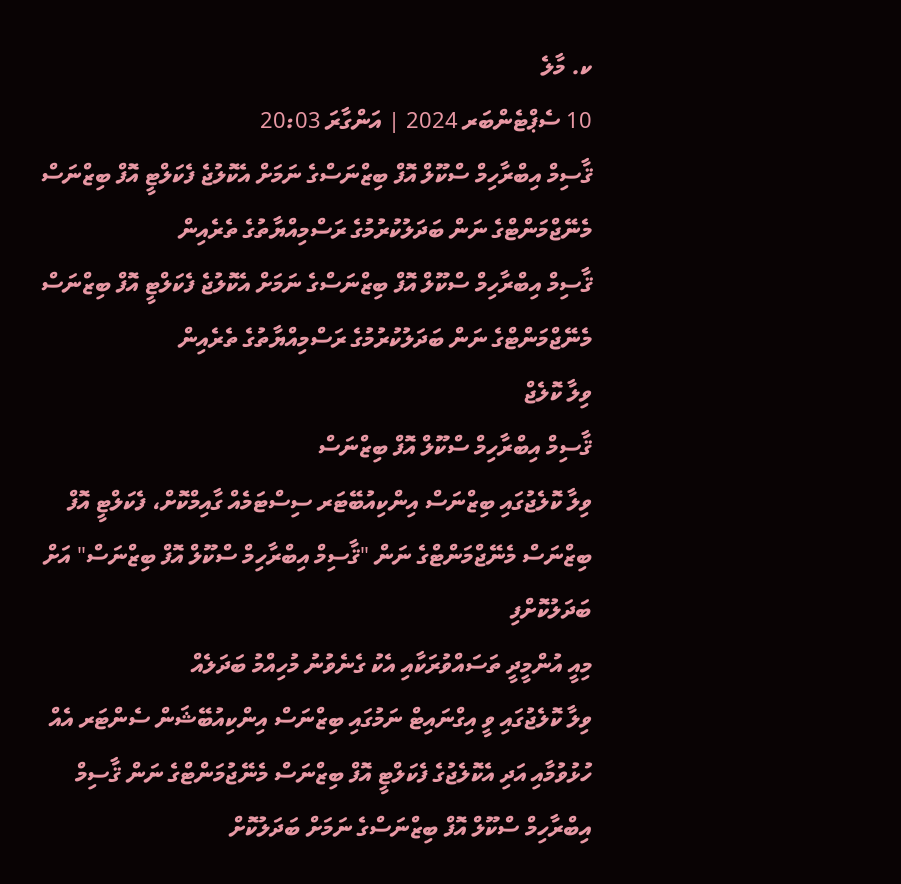ކ. މާލެ
10 ސެޕްޓެންބަރ 2024 | އަންގާރަ 20:03
ޤާސިމް އިބްރާހިމް ސްކޫލް އޮފް ބިޒްނަސްގެ ނަމަށް އެކޮލުޖެ ފެކަލްޓީ އޮފް ބިޒްނަސް މެނޭޖްމަންޓްގެ ނަން ބަދަލުކުރުމުގެ ރަސްމިއްޔާތުގެ ތެރެއިން
ޤާސިމް އިބްރާހިމް ސްކޫލް އޮފް ބިޒްނަސްގެ ނަމަށް އެކޮލުޖެ ފެކަލްޓީ އޮފް ބިޒްނަސް މެނޭޖްމަންޓްގެ ނަން ބަދަލުކުރުމުގެ ރަސްމިއްޔާތުގެ ތެރެއިން
ވިލާ ކޮލެޖް
ޤާސިމް އިބްރާހިމް ސްކޫލް އޮފް ބިޒްނަސް
ވިލާ ކޮލެޖުގައި ބިޒްނަސް އިންކިއުބޭޓަރ ސިސްޓަމެއް ގާއިމްކޮށް، ފެކަލްޓީ އޮފް ބިޒްނަސް މެނޭޖްމަންޓްގެ ނަން "ޤާސިމް އިބްރާހިމް ސްކޫލް އޮފް ބިޒްނަސް" އަށް ބަދަލުކޮށްފި
މިއީ އުންމީދީ ތަސައްވުރަކާއި އެކު ގެނެވުނު މުހިއްމު ބަދަލެއް
ވިލާ ކޮލެޖުގައި ވީ އިގްނައިޓް ނަމުގައި ބިޒްނަސް އިންކިއުބޭޝަން ސެންޓަރ އެއް ހުޅުވުމާއި އަދި އެކޮލެޖުގެ ފެކަލްޓީ އޮފް ބިޒްނަސް މެނޭޖުމަންޓްގެ ނަން ޤާސިމް އިބްރާހިމް ސްކޫލް އޮފް ބިޒްނަސްގެ ނަމަށް ބަދަލުކޮށް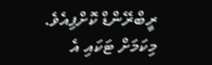ރީބްރޭންޑް ކޮށްފިއެވެ.
މިކަމަށް ޓަކައި އެ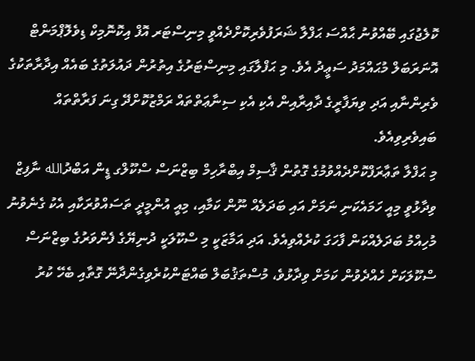ކޮލެޖުގައި ބޭއްވުނު ޙާއްސަ ޙަފްލާ ޝަރަފުވެރިކޮށްދެއްވީ މިނިސްޓަރ އޮފް އިކޮނޮމިކް ޑިވެލޮޕްމަންޓް އޮނަރަބަލް މުޙައްމަދު ސަޢީދު އެވެ. މި ޙަފްލާގައި މިނިސްޓަރުގެ އިތުރުން ދައުލަތުގެ ބައެއް އިދާރާތަކުގެ ވެރިންނާއި އަދި ވިޔަފާރީގެ ދާއިރާއިން އެކި އެކި ސިނާޢަތްތައް ރަމްޒުކޮށްދޭ ގިނަ ފަރާތްތައް ބައިވެރިވިއެވެ.
މި ޙަފްލާ ތަޢާރަފްކޮށްދެއްވުމުގެ ގޮތުން ޤާސިމް އިބްރާހިމް ބިޒްނަސް ސްކޫލްގ ޑީން އަބްދުالله ނާފިޒް ވިދާޅުވީ މިއީ ހަމައެކަނި ނަމަށް އައި ބަދަލެއް ނޫން ކަމާއި، މިއީ އުންމީދީ ތަސައްވުރަކާއި އެކު ގެނެވުނު މުހިއްމު ބަދަލެއްކަން ފާހަގަ ކުރެއްވިއެވެ. އަދި އަމާޒަކީ މި ސްކޫލަކީ ދުނިޔޭގެ ފެންވަރުގެ ބިޒްނަސް ސްކޫލަކަށް ހެއްދެވުން ކަމަށް ވިދާޅުވެ، މުސްތަޤުބަލް ބައްޓަންކުރެވިގެންދާނޭ ގޮތާއި ބެހޭ ކުރު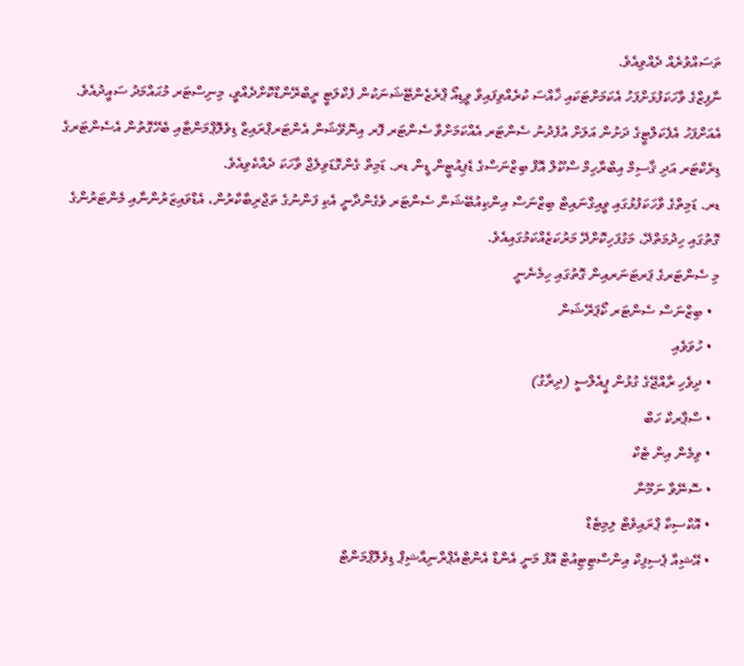ތަސައްވުރެއް ދެއްވިއެވެ.
ނާފިޒްގެ ވާހަކަފުޅަށްފަހު އެކަމަށްޓަކައި ޚާއްސަ ކުރެއްވިފައިވާ ވީޑިއޯ ޕްރެޒެންޓޭޝަނަކުން ފެކްލަޓީ ރީބްރޭންޑްކޮށްދެއްވީ، މިނިސްޓަރ މުޙައްމަދު ސައީދުއެވެ.
އެއަށްފަހު އެފެކަލްޓީގެ ދަށުން އަލަށް އުފެދުނު ސެންޓަރ އެއްކަމަށްވާ ސެންޓަރ ފޮރ އިނޮވޭޝަން އެންޓަރޕްރައިޒް ޑިވެލޮޕްމަންޓާއި ބެހޭގޮތުން އެސެންޓަރގެ ޑިރެކްޓަރ އަދި ޤާސިމް އިބްރާހިމް ސްކޫލް އޮފް ބިޒްނަސްގެ ޑެޕިއުޓީން ޑީން ޑރ. ޑަމިތް ގެންގޮޑަވިލެޖް ވާހަކަ ދެއްކެވިއެވެ.
ޑރ. ޑަމިތްގެ ވާހަކަފުޅުގައި ވީއިގްނައިޓް ބިޒްނަސް އިންކިއުބޭޝަން ސެންޓަރ ވެގެންދާނީ އެކި ފަންނުގެ ތަޖްރިބާކާރުން، އެޑްވައިޒަރުންނާއި މެންޓަރުންގެ ގޮތުގައި ހިދުމަތްދޭ، މަގުފަހިކޮށްދޭ މަރުކަޒެއްކަމުގައިއެވެ.
މި ސެންޓަރގެ ޕަރޓަނަރއިން ގޮތުގައި ހިމެނެނީ
  • ބިޒްނަސް ސެންޓަރ ކޯޕަރޭޝަން
  • ހުވަވެއި
  • ދިވެހި ރާއްޖޭގެ ގުޅުން ޕީއެލްސީ (ދިރާގު)
  • ސްޕާރކް ހަބް
  • ވިމެން އިން ޓެކް
  • ސޮނޭވާ ނަމޫނާ
  • އޮކްސިކާ ޕްރައިވެޓް ލިމިޓެޑް
  • އޭޝިއާ ޕެސިފިކް އިންސްޓިޓިއުޓް އޮފް މަނީ އެންޑް އެންޓްއެޕްރްނިއާޝިޕް ޑިވެލޮޕްމަންޓް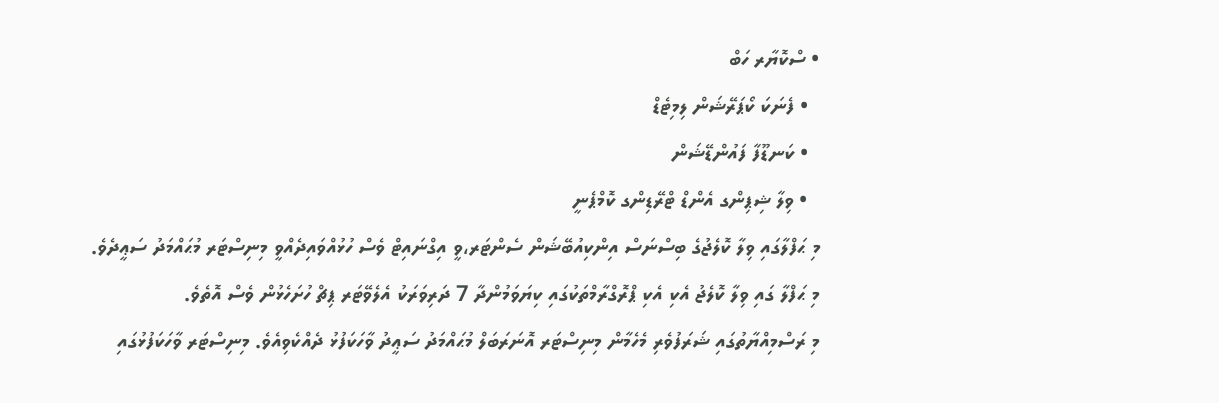• ސްކޮޔާރ ހަބް
  • ފެނަކަ ކޯޕަރޭޝަން ލިމިޓެޑް
  • ކަނޑޫފާ ފައުންޑޭޝަން
  • ވިލާ ޝިޕިންގ އެންޑް ޓްރޭޑިންގ ކޮމްޕެނީ
މި ޙަފްލާގައި ވިލާ ކޮލެޖުގެ ބިސްނަސް އިންކިއުބޭޝަން ސެންޓަރ،ވީ އިގްނައިޓް ވެސް ހުޅުއްވައިދެއްވީ މިނިސްޓަރ މުޙައްމަދު ސަޢީދެވެ.
މި ޙަފްލާ ގައި ވިލާ ކޮލެޖު އެކި އެކި ޕްރޮގްރާމްތަކުގައި ކިޔަވަމުންދާ 7 ދަރިވަރަކު އެލެވޭޓަރ ޕިޗް ހުށަހެޅުން ވެސް އޮތެވެ.
މި ރަސްމިއްޔާތުގައި ޝަރަފުވެރި މެހެމާން މިނިސްޓަރ އޮނަރަބަލް މުޙައްމަދު ސަޢީދު ވާހަކަފުޅު ދެއްކެވިއެވެ. މިނިސްޓަރ ވާހަކަފުޅުގައި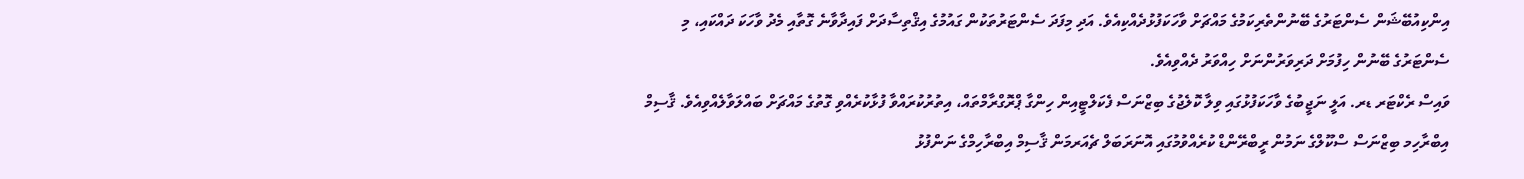އިންކިއުބޭޝަން ސެންޓަރުގެ ބޭނުންތެރިކަމުގެ މައްޗަށް ވާހަކަފުޅުދެއްކިއެވެ. އަދި މިފަދަ ސެންޓަރުތަކުން ގައުމުގެ އިޤްތިސާދަށް ފައިދާވާނެ ގޮތާއި މެދު ވާހަކަ ދައްކައި، މި ސެންޓަރުގެ ބޭނުން ހިފުމަށް ދަރިވަރުންނަށް ހިއްވަރު ދެއްވިއެވެ.
ވައިސް ރެކްޓަރ ޑރ. އަލީ ނަޖީބުގެ ވާހަކަފުޅުގައި ވިލާ ކޮލެޖުގެ ބިޒްނަސް ފެކަލްޓީއިން ހިންގާ ޕްރޮގްރާމްތައް، އިތުރުކުރައްވާ ފުޅާކުރެއްވި ގޮތުގެ މައްޗަށް ބައްލަވާލެއްވިއެވެ. ޤާސިމް އިބްރާހިމ ބިޒްނަސް ސްކޫލްގެ ނަމުން ރީބްރޭންޑް ކުރެއްވުމުގައި އޮނަރަބަލް ޗެއަރމަން ޤާސިމް އިބްރާހިމްގެ ނަންފުޅު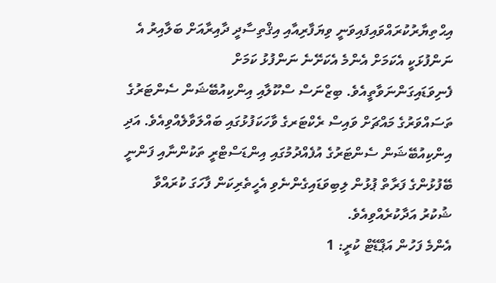އިޙްތިޔާރުކުރައްވައިފައިވަނީ ވިޔަފާރިއާއި އިޤްތިސާދީ ދާއިރާއަށް ބަލާއިރު އެ ނަންފުޅަކީ އެކަމަށް އެންމެ އެކަށޭނެ ނަންފުޅު ކަމަށް ފެނިވަޑައިގަންނަވާތީއެވެ. ބިޒްނަސް ސްކޫލާއި އިންކިއުބޭޝަން ސެންޓަރުގެ ތަސައްވަރުގެ މައްޗަށް ވައިސް ރެކްޓަރގެ ވާހަކަފުޅުގައި ބައްލަވާލެއްވިއެވެ. އަދި އިންކިއުބޭޝަން ސެންޓަރުގެ އުފެއްދުމުގައި އިންޑަސްޓްރީ ތަކުންނާއި ފަންނީ ބޭފުޅުންގެ ފަރާތް ޕުޅުން ލިބިވަޑައިގެންނެވި އެހީތެރިކަން ފާހަގަ ކުރައްވާ ޝުކުރު އަދާކުރެއްވިއެވެ.
އެންމެ ފަހުން އަޕްޑޭޓް ކުރީ: 1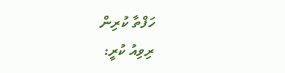ހަފްތާ ކުރިން
ރިވިއު ކުރީ: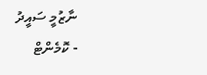ނާޒުމީ ސައީދު
- ކޮމެންޓް